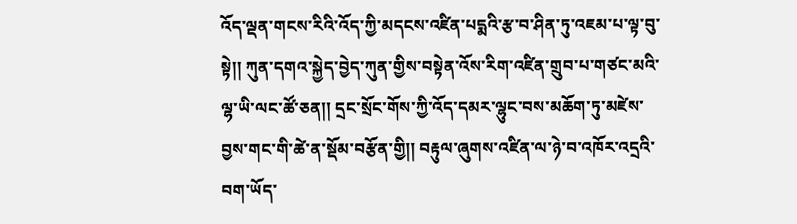འོད་ལྡན་གངས་རིའི་འོད་ཀྱི་མདངས་འཛིན་པདྨའི་རྩ་བ་ཤིན་ཏུ་འཇམ་པ་ལྟ་བུ་སྟེ།། ཀུན་དགའ་སྐྱེད་བྱེད་ཀུན་གྱིས་བསྟེན་འོས་རིག་འཛིན་གྲུབ་པ་གཙང་མའི་ལྷ་ཡི་ལང་ཚོ་ཅན།། དྲང་སྲོང་གོས་ཀྱི་འོད་དམར་ལྷུང་བས་མཆོག་ཏུ་མཛེས་བྱས་གང་གི་ཚེ་ན་སྡོམ་བརྩོན་གྱི།། བརྟུལ་ཞུགས་འཛིན་ལ་ཉེ་བ་འཁོར་འདྲའི་བག་ཡོད་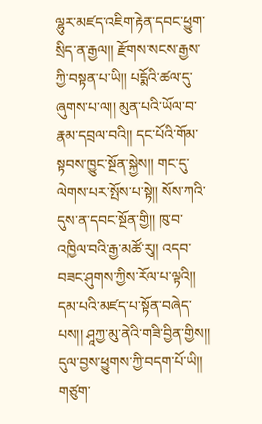ལྷུར་མཛད་འཇིག་རྟེན་དབང་ཕྱུག་སྲིད་ན་རྒྱལ།། རྫོགས་སངས་རྒྱས་ཀྱི་བསྟན་པ་ཡི།། པདྨོའི་ཚལ་དུ་ཞུགས་པ་ལ།། མུན་པའི་ཡོལ་བ་རྣམ་དབྲལ་བའི།། དང་པོའི་གོམ་སྟབས་ཁྱུང་སྔོན་སྐྱེས།། གང་དུ་ལེགས་པར་སྤོས་པ་སྟེ།། སོས་ཀའི་དུས་ན་དབང་སྔོན་གྱི།། ཁུ་བ་འཁྱིལ་བའི་རྒྱ་མཚོ་རུ།། འདབ་བཟང་ཤུགས་ཀྱིས་རོལ་པ་ལྟའི།། དམ་པའི་མཛད་པ་སྟོན་བཞེད་པས།། ཤཱཀྱ་མུ་ནེའི་གཟི་བྱིན་གྱིས།། དུལ་བྱས་ཕྱུགས་ཀྱི་བདག་པོ་ཡི།། གཙུག་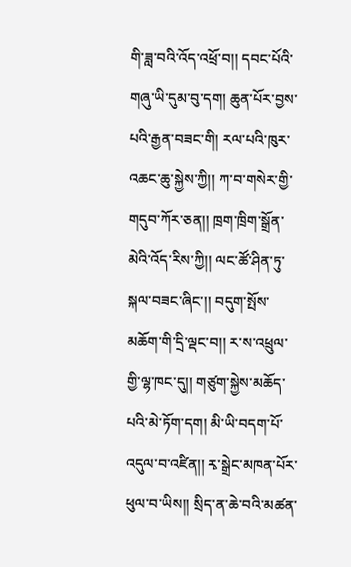གི་ཟླ་བའི་འོད་འཕྲོ་བ།། དབང་པོའི་གཞུ་ཡི་དུམ་བུ་དག། ཆུན་པོར་བྱས་པའི་རྒྱན་བཟང་གི། རལ་པའི་ཁུར་འཆང་ཆུ་སྐྱེས་ཀྱི།། ཀ་བ་གསེར་གྱི་གདུབ་ཀོར་ཅན།། ཁྲག་ཁྲིག་སྒྲོན་མེའི་འོད་རིས་ཀྱི།། ལང་ཚོ་ཤིན་ཏུ་སྐལ་བཟང་ཞིང་།། བདུག་སྤོས་མཆོག་གི་དྲི་ལྡང་བ།། ར་ས་འཕྲུལ་གྱི་ལྷ་ཁང་དུ།། གཙུག་སྐྱེས་མཆོད་པའི་མེ་ཏོག་དག། མི་ཡི་བདག་པོ་འདུལ་བ་འཛིན།། རྭ་སྒྲེང་མཁན་པོར་ཕུལ་བ་ཡིས།། སྲིད་ན་ཆེ་བའི་མཚན་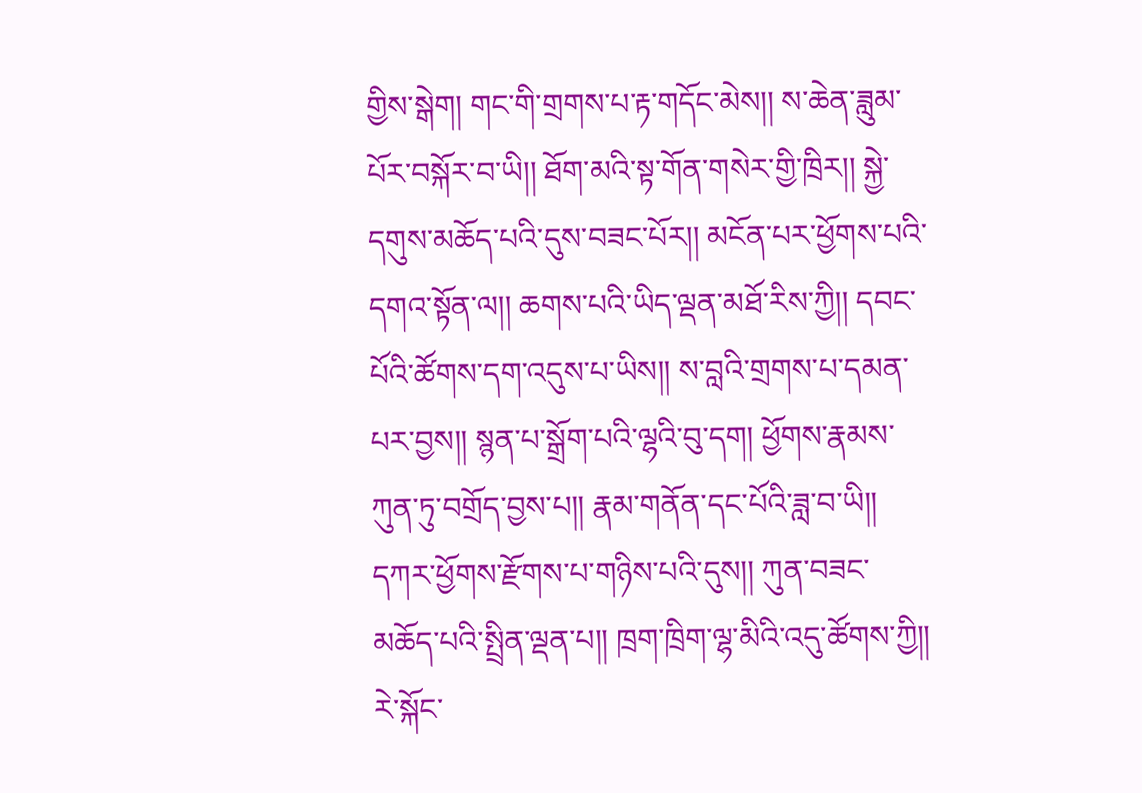གྱིས་སྒེག། གང་གི་གྲགས་པ་རྟ་གདོང་མེས།། ས་ཆེན་ཟླུམ་པོར་བསྐོར་བ་ཡི།། ཐོག་མའི་སྟ་གོན་གསེར་གྱི་ཁྲིར།། སྐྱེ་དགུས་མཆོད་པའི་དུས་བཟང་པོར།། མངོན་པར་ཕྱོགས་པའི་དགའ་སྟོན་ལ།། ཆགས་པའི་ཡིད་ལྡན་མཐོ་རིས་ཀྱི།། དབང་པོའི་ཚོགས་དག་འདུས་པ་ཡིས།། ས་བླའི་གྲགས་པ་དམན་པར་བྱས།། སྙན་པ་སྒྲོག་པའི་ལྷའི་བུ་དག། ཕྱོགས་རྣམས་ཀུན་ཏུ་བགྲོད་བྱས་པ།། རྣམ་གནོན་དང་པོའི་ཟླ་བ་ཡི།། དཀར་ཕྱོགས་རྫོགས་པ་གཉིས་པའི་དུས།། ཀུན་བཟང་མཆོད་པའི་སྤྲིན་ལྡན་པ།། ཁྲག་ཁྲིག་ལྷ་མིའི་འདུ་ཚོགས་ཀྱི།། རེ་སྐོང་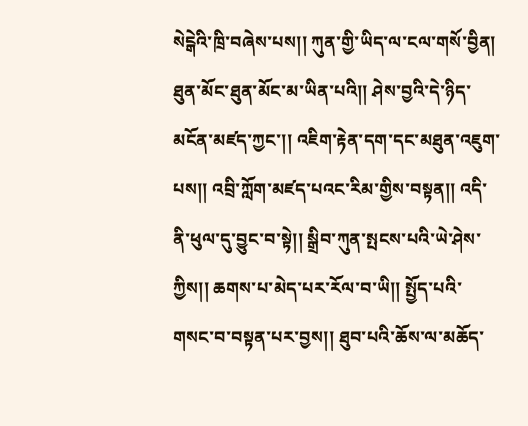སེངྒེའི་ཁྲི་བཞེས་པས།། ཀུན་གྱི་ཡིད་ལ་ངལ་གསོ་བྱིན། ཐུན་མོང་ཐུན་མོང་མ་ཡིན་པའི།། ཤེས་བྱའི་དེ་ཉིད་མངོན་མཛད་ཀྱང་།། འཇིག་རྟེན་དག་དང་མཐུན་འཇུག་པས།། འབྲི་ཀློག་མཛད་པའང་རིམ་གྱིས་བསྟན།། འདི་ནི་ཕུལ་དུ་བྱུང་བ་སྟེ།། སྒྲིབ་ཀུན་སྤངས་པའི་ཡེ་ཤེས་ཀྱིས།། ཆགས་པ་མེད་པར་རོལ་བ་ཡི།། སྤྱོད་པའི་གསང་བ་བསྟན་པར་བྱས།། ཐུབ་པའི་ཆོས་ལ་མཆོད་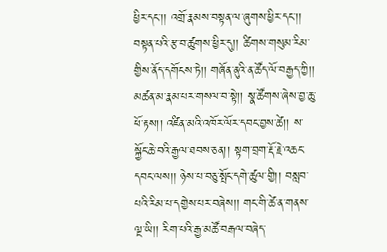ཕྱིར་དང་།། འགྲོ་རྣམས་བསྟན་ལ་ཞུགས་ཕྱིར་དང་།། བསྟན་པའི་རྩ་བ་ཚུགས་ཕྱིར་དུ།། ཚིགས་གསུམ་རིམ་གྱིས་ནོད་དགོངས་ཏེ།། གཞོན་ནུའི་ན་ཚོད་ལོ་བརྒྱད་ཀྱི།། མཚན་མ་རྣམ་པར་གསལ་བ་སྟེ།། སྣ་ཚོགས་ཞེས་བྱ་ཆུ་ཕོ་རྟས།། འཛིན་མའི་འཁོར་ལོར་དབང་བྱས་ཚེ།། ས་སྐྱོང་ཆེ་བའི་རྒྱལ་ཐབས་ཅན།། སྟག་བྲག་རྡོ་རྗེ་འཆང་དབང་ལས།། ཉེས་པ་བཅུ་སྤོང་དགེ་ཚུལ་གྱི།། བསླབ་པའི་རིམ་པ་དགྱེས་པར་བཞེས།། གང་གི་ཚེ་ན་གནས་ལྔ་ཡི།། རིག་པའི་རྒྱ་མཚོ་བརྒལ་བཞེད་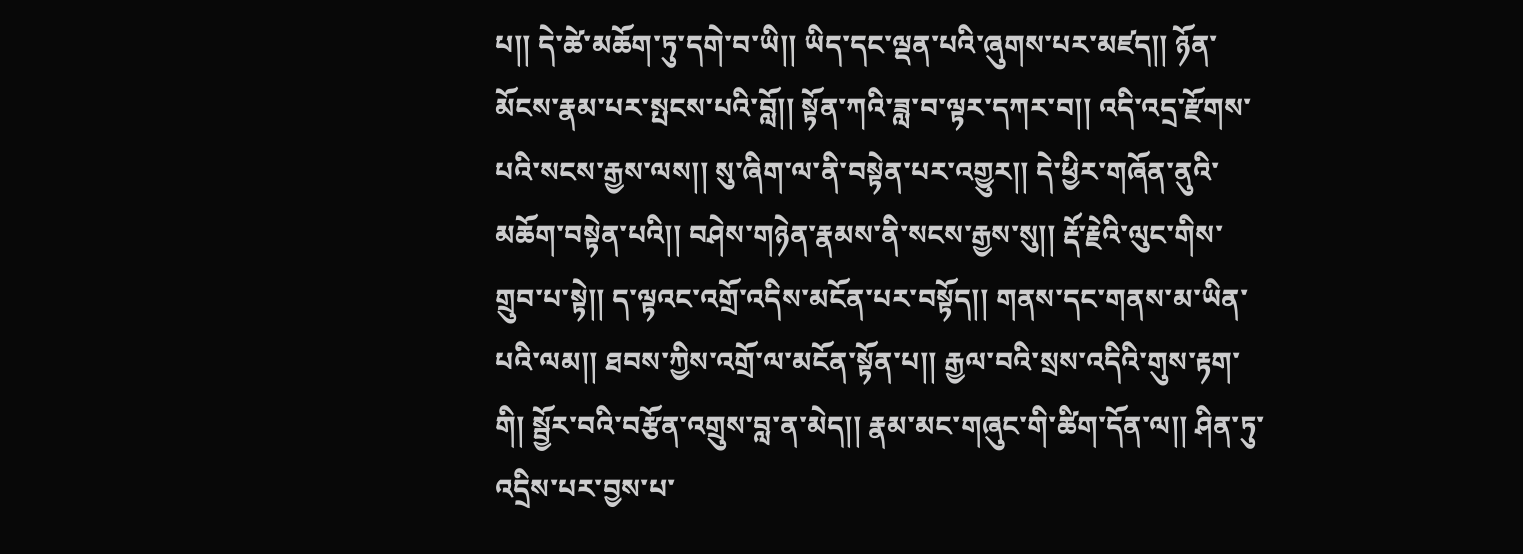པ།། དེ་ཚེ་མཆོག་ཏུ་དགེ་བ་ཡི།། ཡིད་དང་ལྡན་པའི་ཞུགས་པར་མཛད།། ཉོན་མོངས་རྣམ་པར་སྤངས་པའི་བློ།། སྟོན་ཀའི་ཟླ་བ་ལྟར་དཀར་བ།། འདི་འདྲ་རྫོགས་པའི་སངས་རྒྱས་ལས།། སུ་ཞིག་ལ་ནི་བསྟེན་པར་འགྱུར།། དེ་ཕྱིར་གཞོན་ནུའི་མཆོག་བསྟེན་པའི།། བཤེས་གཉེན་རྣམས་ནི་སངས་རྒྱས་སུ།། རྡོ་རྗེའི་ལུང་གིས་གྲུབ་པ་སྟེ།། ད་ལྟའང་འགྲོ་འདིས་མངོན་པར་བསྟོད།། གནས་དང་གནས་མ་ཡིན་པའི་ལམ།། ཐབས་ཀྱིས་འགྲོ་ལ་མངོན་སྟོན་པ།། རྒྱལ་བའི་སྲས་འདིའི་གུས་རྟག་གི། སྦྱོར་བའི་བརྩོན་འགྲུས་བླ་ན་མེད།། རྣམ་མང་གཞུང་གི་ཚིག་དོན་ལ།། ཤིན་ཏུ་འདྲིས་པར་བྱས་པ་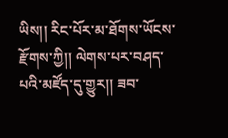ཡིས།། རིང་པོར་མ་ཐོགས་ཡོངས་རྫོགས་ཀྱི།། ལེགས་པར་བཤད་པའི་མཛོད་དུ་གྱུར།། ཟབ་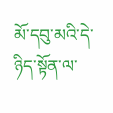མོ་དབུ་མའི་དེ་ཉིད་སྟོན་ལ་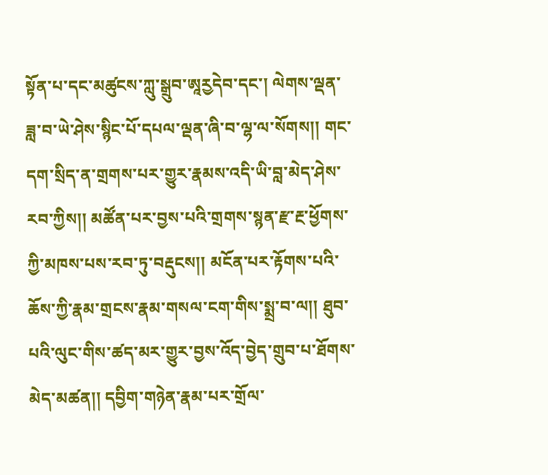སྟོན་པ་དང་མཚུངས་ཀླུ་སྒྲུབ་ཨཱརྱདེབ་དང་། ལེགས་ལྡན་ཟླ་བ་ཡེ་ཤེས་སྙིང་པོ་དཔལ་ལྡན་ཞི་བ་ལྷ་ལ་སོགས།། གང་དག་སྲིད་ན་གྲགས་པར་གྱུར་རྣམས་འདི་ཡི་བླ་མེད་ཤེས་རབ་ཀྱིས།། མཚོན་པར་བྱས་པའི་གྲགས་སྙན་རྫ་རྔ་ཕྱོགས་ཀྱི་མཁས་པས་རབ་ཏུ་བརྡུངས།། མངོན་པར་རྟོགས་པའི་ཆོས་ཀྱི་རྣམ་གྲངས་རྣམ་གསལ་ངག་གིས་སྨྲ་བ་ལ།། ཐུབ་པའི་ལུང་གིས་ཚད་མར་གྱུར་བྱས་འོད་བྱེད་གྲུབ་པ་ཐོགས་མེད་མཚན།། དབྱིག་གཉེན་རྣམ་པར་གྲོལ་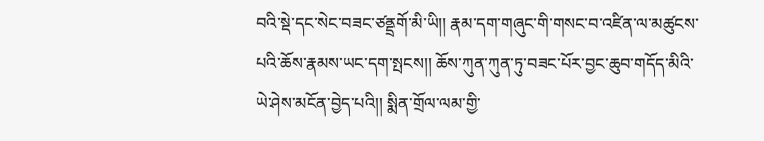བའི་སྡེ་དང་སེང་བཟང་ཙནྡྲགོ་མི་ཡི།། རྣམ་དག་གཞུང་གི་གསང་བ་འཛིན་ལ་མཚུངས་པའི་ཆོས་རྣམས་ཡང་དག་སྤངས།། ཆོས་ཀུན་ཀུན་ཏུ་བཟང་པོར་བྱང་ཆུབ་གདོད་མིའི་ཡེ་ཤེས་མངོན་བྱེད་པའི།། སྨིན་གྲོལ་ལམ་གྱི་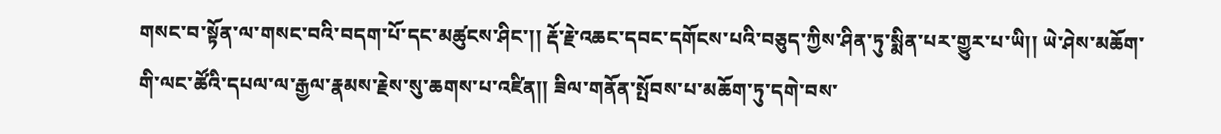གསང་བ་སྟོན་ལ་གསང་བའི་བདག་པོ་དང་མཚུངས་ཤིང་།། རྡོ་རྗེ་འཆང་དབང་དགོངས་པའི་བཅུད་ཀྱིས་ཤིན་ཏུ་སྨིན་པར་གྱུར་པ་ཡི།། ཡེ་ཤེས་མཆོག་གི་ལང་ཚོའི་དཔལ་ལ་རྒྱལ་རྣམས་རྗེས་སུ་ཆགས་པ་འཛིན།། ཟིལ་གནོན་སྤོབས་པ་མཆོག་ཏུ་དགེ་བས་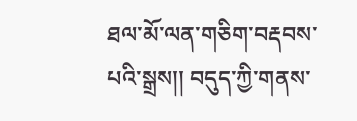ཐལ་མོ་ལན་གཅིག་བརྡབས་པའི་སྒྲས།། བདུད་ཀྱི་གནས་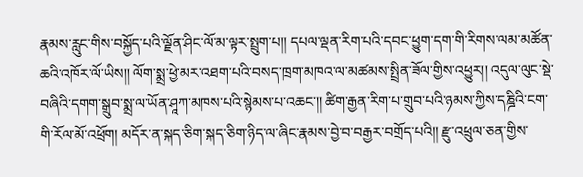རྣམས་རླུང་གིས་བསྐྱོད་པའི་ལྗོན་ཤིང་ལོ་མ་ལྟར་སྤྲུག་པ།། དཔལ་ལྡན་རིག་པའི་དབང་ཕྱུག་དག་གི་རིགས་ལམ་མཚོན་ཆའི་འཁོར་ལོ་ཡིས།། ལོག་སྨྲ་ཕྱེ་མར་འཐག་པའི་བསད་ཁྲག་མཁའ་ལ་མཚམས་སྤྲིན་ཟོལ་གྱིས་འཕྱུར།། འདུལ་ལུང་སྡེ་བཞིའི་དགག་སྒྲུབ་སྨྲ་ལ་ཡོན་ཤཱཀ་མཁས་པའི་སྙེམས་པ་འཆང་།། ཚིག་རྒྱན་རིག་པ་གྲུབ་པའི་ཉམས་ཀྱིས་དཎྜིའི་ངག་གི་རོལ་མོ་འཕྲོག། མདོར་ན་སྐད་ཅིག་སྐད་ཅིག་ཉིད་ལ་ཞིང་རྣམས་བྱེ་བ་བརྒྱར་བགྲོད་པའི།། རྫུ་འཕྲུལ་ཅན་གྱིས་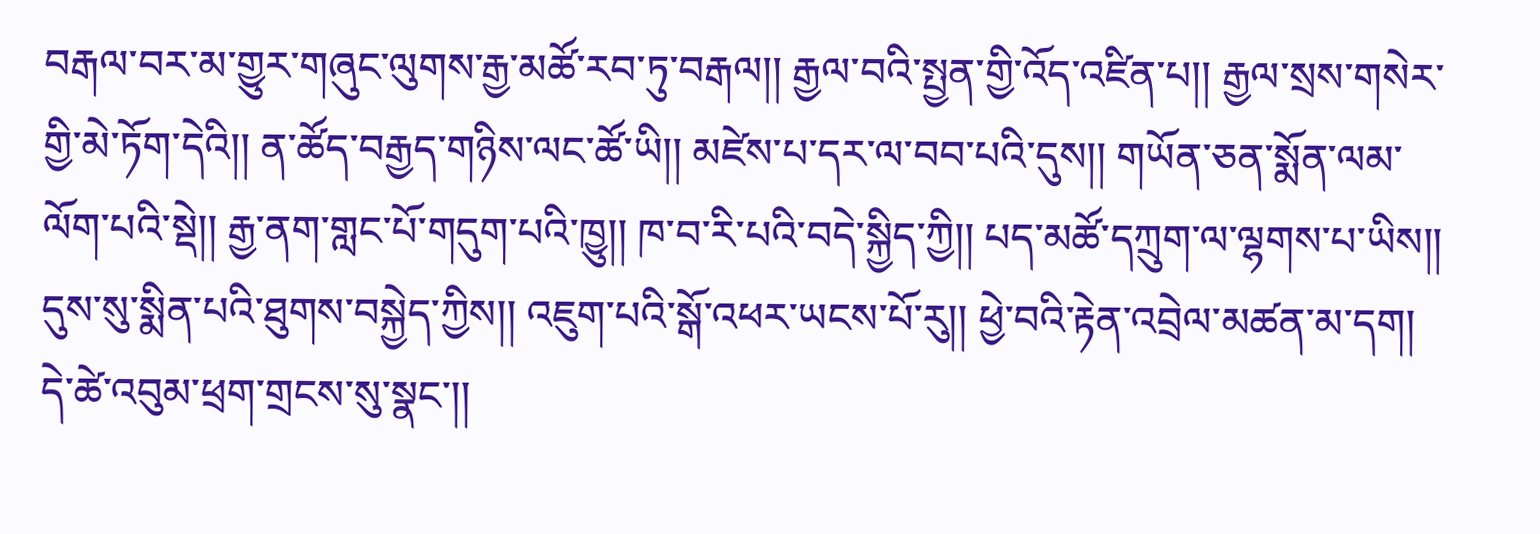བརྒལ་བར་མ་གྱུར་གཞུང་ལུགས་རྒྱ་མཚོ་རབ་ཏུ་བརྒལ།། རྒྱལ་བའི་སྤྱན་གྱི་འོད་འཛིན་པ།། རྒྱལ་སྲས་གསེར་གྱི་མེ་ཏོག་དེའི།། ན་ཚོད་བརྒྱད་གཉིས་ལང་ཚོ་ཡི།། མཛེས་པ་དར་ལ་བབ་པའི་དུས།། གཡོན་ཅན་སྨོན་ལམ་ལོག་པའི་སྡེ།། རྒྱ་ནག་གླང་པོ་གདུག་པའི་ཁྱུ།། ཁ་བ་རི་པའི་བདེ་སྐྱིད་ཀྱི།། པད་མཚོ་དཀྲུག་ལ་ལྷགས་པ་ཡིས།། དུས་སུ་སྨིན་པའི་ཐུགས་བསྐྱེད་ཀྱིས།། འཇུག་པའི་སྒོ་འཕར་ཡངས་པོ་རུ།། ཕྱེ་བའི་རྟེན་འབྲེལ་མཚན་མ་དག། དེ་ཚེ་འབུམ་ཕྲག་གྲངས་སུ་སྣང་།།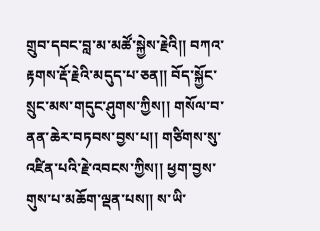གྲུབ་དབང་བླ་མ་མཚོ་སྐྱེས་རྗེའི།། བཀའ་རྟགས་རྡོ་རྗེའི་མདུད་པ་ཅན།། བོད་སྐྱོང་སྲུང་མས་གདུང་ཤུགས་ཀྱིས།། གསོལ་བ་ནན་ཆེར་བཏབས་བྱས་པ།། གཙིགས་སུ་འཛིན་པའི་རྗེ་འབངས་ཀྱིས།། ཕྱག་བྱས་གུས་པ་མཆོག་ལྡན་པས།། ས་ཡི་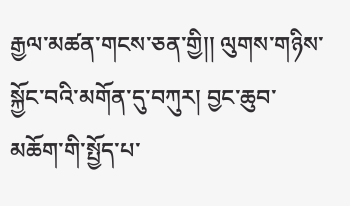རྒྱལ་མཚན་གངས་ཅན་གྱི།། ལུགས་གཉིས་སྐྱོང་བའི་མགོན་དུ་བཀུར། བྱང་ཆུབ་མཆོག་གི་སྤྱོད་པ་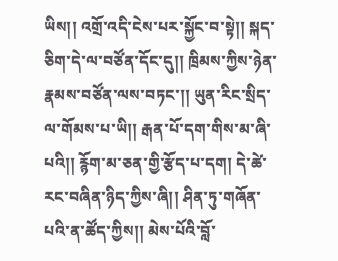ཡིས།། འགྲོ་འདི་ངེས་པར་སྐྱོང་བ་སྟེ།། སྐད་ཅིག་དེ་ལ་བཙོན་དོང་དུ།། ཁྲིམས་ཀྱིས་ཉེན་རྣམས་བཙོན་ལས་བཏང་།། ཡུན་རིང་སྲིད་ལ་གོམས་པ་ཡི།། རྒན་པོ་དག་གིས་མ་ཞི་པའི།། རྙོག་མ་ཅན་གྱི་རྩོད་པ་དག། དེ་ཚེ་རང་བཞིན་ཉིད་ཀྱིས་ཞི།། ཤིན་ཏུ་གཞོན་པའི་ན་ཚོད་ཀྱིས།། མེས་པོའི་བློ་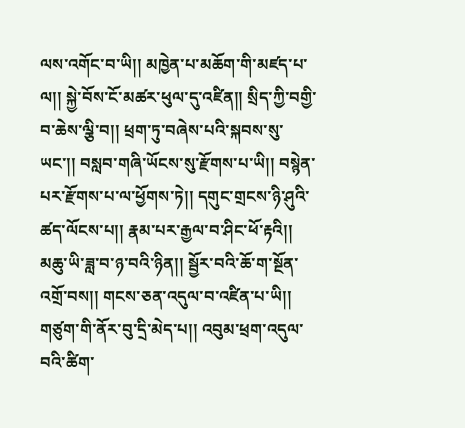ལས་འགོང་བ་ཡི།། མཁྱེན་པ་མཆོག་གི་མཛད་པ་ལ།། སྐྱེ་བོས་ངོ་མཚར་ཕུལ་དུ་འཛིན།། སྲིད་ཀྱི་བགྱི་བ་ཆེས་ལྕི་བ།། ཕྲག་ཏུ་བཞེས་པའི་སྐབས་སུ་ཡང་།། བསླབ་གཞི་ཡོངས་སུ་རྫོགས་པ་ཡི།། བསྙེན་པར་རྫོགས་པ་ལ་ཕྱོགས་ཏེ།། དགུང་གྲངས་ཉི་ཤུའི་ཚད་ལོངས་པ།། རྣམ་པར་རྒྱལ་བ་ཤིང་ཕོ་རྟའི།། མཆུ་ཡི་ཟླ་བ་ཉ་བའི་ཉིན།། སྦྱོར་བའི་ཆོ་ག་སྔོན་འགྲོ་བས།། གངས་ཅན་འདུལ་བ་འཛིན་པ་ཡི།། གཙུག་གི་ནོར་བུ་དྲི་མེད་པ།། འབུམ་ཕྲག་འདུལ་བའི་ཚིག་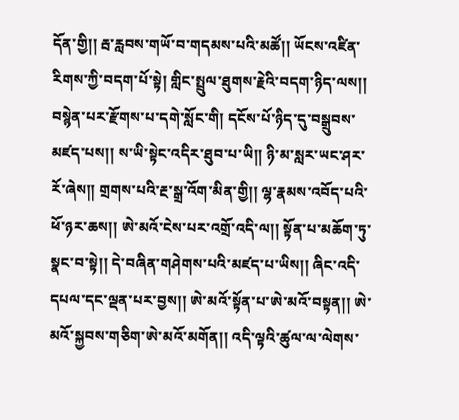དོན་གྱི།། རྦ་རླབས་གཡོ་བ་གདམས་པའི་མཚོ།། ཡོངས་འཛིན་རིགས་ཀྱི་བདག་པོ་སྟེ། གླིང་སྤྲུལ་ཐུགས་རྗེའི་བདག་ཉིད་ལས།། བསྙེན་པར་རྫོགས་པ་དགེ་སློང་གི། དངོས་པོ་ཉིད་དུ་བསྒྲུབས་མཛད་པས།། ས་ཡི་སྟེང་འདིར་ཐུབ་པ་ཡི།། ཉི་མ་སླར་ཡང་ཤར་རོ་ཞེས།། གྲགས་པའི་རྔ་སྒྲ་འོག་མིན་གྱི།། ལྷ་རྣམས་འབོད་པའི་ཕོ་ཉར་ཆས།། ཨེ་མའོ་ངེས་པར་འགྲོ་འདི་ལ།། སྟོན་པ་མཆོག་ཏུ་སྣང་བ་སྟེ།། དེ་བཞིན་གཤེགས་པའི་མཛད་པ་ཡིས།། ཞིང་འདི་དཔལ་དང་ལྡན་པར་བྱས།། ཨེ་མའོ་སྟོན་པ་ཨེ་མའོ་བསྟན།། ཨེ་མའོ་སྐྱབས་གཅིག་ཨེ་མའོ་མགོན།། འདི་ལྟའི་ཚུལ་ལ་ལེགས་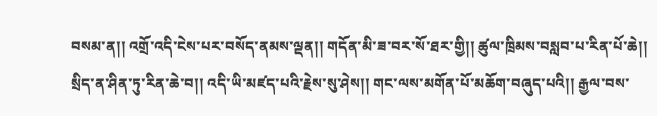བསམ་ན།། འགྲོ་འདི་ངེས་པར་བསོད་ནམས་ལྡན།། གདོན་མི་ཟ་བར་སོ་ཐར་གྱི།། ཚུལ་ཁྲིམས་བསླབ་པ་རིན་པོ་ཆེ།། སྲིད་ན་ཤིན་ཏུ་རིན་ཆེ་བ།། འདི་ཡི་མཛད་པའི་རྗེས་སུ་ཤེས།། གང་ལས་མགོན་པོ་མཆོག་བཞུད་པའི།། རྒྱལ་བས་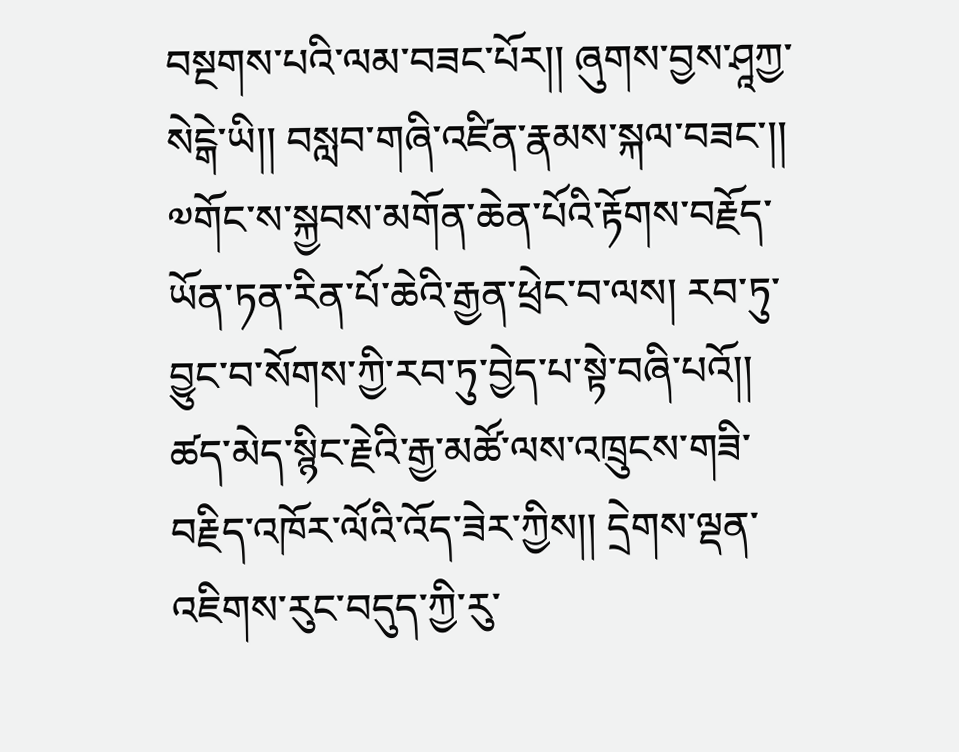བསྔགས་པའི་ལམ་བཟང་པོར།། ཞུགས་བྱས་ཤཱཀྱ་སེངྒེ་ཡི།། བསླབ་གཞི་འཛིན་རྣམས་སྐལ་བཟང་།། ༧གོང་ས་སྐྱབས་མགོན་ཆེན་པོའི་རྟོགས་བརྗོད་ཡོན་ཏན་རིན་པོ་ཆེའི་རྒྱན་ཕྲེང་བ་ལས། རབ་ཏུ་བྱུང་བ་སོགས་ཀྱི་རབ་ཏུ་བྱེད་པ་སྟེ་བཞི་པའོ།།
ཚད་མེད་སྙིང་རྗེའི་རྒྱ་མཚོ་ལས་འཁྲུངས་གཟི་བརྗིད་འཁོར་ལོའི་འོད་ཟེར་ཀྱིས།། དྲེགས་ལྡན་འཇིགས་རུང་བདུད་ཀྱི་རུ་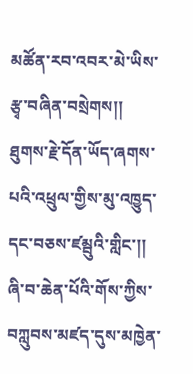མཚོན་རབ་འབར་མེ་ཡིས་རྩྭ་བཞིན་བསྲེགས།། ཐུགས་རྗེ་དོན་ཡོད་ཞགས་པའི་འཕྲུལ་གྱིས་མུ་འཁྱུད་དང་བཅས་ཛམྦུའི་གླིང་།། ཞི་བ་ཆེན་པོའི་གོས་ཀྱིས་བཀླུབས་མཛད་དུས་མཁྱེན་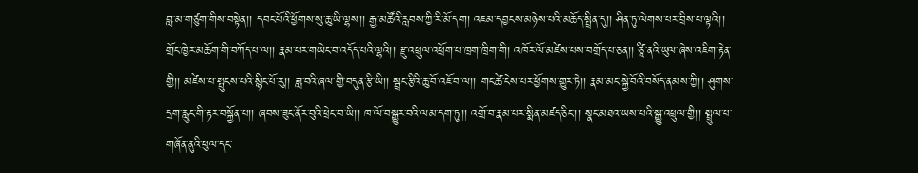བླ་མ་གཙུག་གིས་བསྟེན།། དབང་པོའི་ཕྱོགས་སུ་ཆུ་ཡི་ལྷས།། རྒྱ་མཚོའི་རླབས་ཀྱི་རི་མོ་དག། འཇམ་དབྱངས་མཉེས་པའི་མཆོད་སྤྲིན་དུ།། ཤིན་ཏུ་ལེགས་པར་བྲིས་པ་ལྟའི།། གྲོང་ཁྱེར་མཆོག་གི་བཀོད་པ་ལ།། རྣམ་པར་གཡེང་བ་འདོད་པའི་ལྷའི།། རྫུ་འཕྲུལ་འཕྲོག་པ་ཁྲག་ཁྲིག་གི། འཁོར་ལོ་མཛེས་པས་བགྲོད་པ་ཅན།། ཙཱི་ནའི་ཡུལ་ཞེས་འཇིག་རྟེན་གྱི།། མཛེས་པ་སྤུངས་པའི་སྙིང་པོ་རུ།། ཟླ་བའི་ཞལ་གྱི་བདུན་རྩི་ཡི།། སྦྲང་རྩིའི་ཆུ་བོ་འཇོ་བ་ལ།། གང་ཚེ་ངེས་པར་ཕྱོགས་གྱུར་ཏེ།། རྣམ་མང་སྐྱེ་བོའི་བསོད་ནམས་ཀྱི།། ཤུགས་དྲག་རླུང་གི་རྟར་བསྐྱོན་པ།། ཞབས་ཟུང་ནོར་བུའི་ཕྲེང་བ་ཡི།། ཁ་ལོ་བསྒྱུར་བའི་ལམ་དག་ཏུ།། འགྲོ་བ་རྣམ་པར་སྨིན་མཛད་ཅིང་།། སྣང་མཐའ་ཡས་པའི་སྒྱུ་འཕྲུལ་གྱི།། སྤྲུལ་པ་གཞོན་ནུའི་ཕུལ་དང་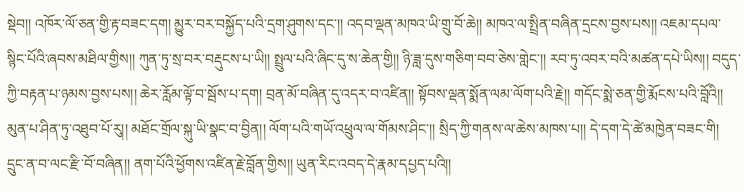སྡེབ།། འཁོར་ལོ་ཅན་གྱི་རྟ་བཟང་དག། མྱུར་བར་བསྐྱོད་པའི་དྲག་ཤུགས་དང་།། འདབ་ལྡན་མཁའ་ཡི་གྲུ་བོ་ཆེ།། མཁའ་ལ་སྤྲིན་བཞིན་དྲངས་བྱས་པས།། འཇམ་དཔལ་སྙིང་པོའི་ཞབས་མཐིལ་གྱིས།། ཀུན་ཏུ་སྲ་བར་བརྡུངས་པ་ཡི།། སྤྲུལ་པའི་ཞིང་དུ་ས་ཆེན་གྱི།། ཉི་ཟླ་དུས་གཅིག་བབ་ཅེས་གླེང་།། རབ་ཏུ་འབར་བའི་མཚན་དཔེ་ཡིས།། བདུད་ཀྱི་བརྟན་པ་ཉམས་བྱས་པས།། ཆེར་རློམ་ལྟོ་བ་སྦོས་པ་དག། བྲན་མོ་བཞིན་དུ་འདར་བ་འཛིན།། སྟོབས་ལྡན་སྨོན་ལམ་ལོག་པའི་རྗེ།། གདོང་སྨེ་ཅན་གྱི་རྨོངས་པའི་བློའི།། མུན་པ་ཤིན་ཏུ་འཐུབ་པོ་རུ།། མཐོང་གྲོལ་སྐུ་ཡི་སྣང་བ་བྱིན།། ལོག་པའི་གཡོ་འཕྲུལ་ལ་གོམས་ཤིང་།། སྲིད་ཀྱི་གནས་ལ་ཆེས་མཁས་པ།། དེ་དག་དེ་ཚེ་མཁྱེན་བཟང་གི། དྲུང་ན་བ་ལང་རྫི་བོ་བཞིན།། ནག་པོའི་ཕྱོགས་འཛིན་རྗེ་བློན་གྱིས།། ཡུན་རིང་འབད་དེ་རྣམ་དཔྱད་པའི།།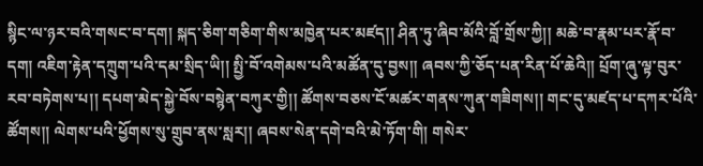སྙིང་ལ་ཉར་བའི་གསང་བ་དག། སྐད་ཅིག་གཅིག་གིས་མཁྱེན་པར་མཛད།། ཤིན་ཏུ་ཞིབ་མོའི་བློ་གྲོས་ཀྱི།། མཆེ་བ་རྣམ་པར་རྣོ་བ་དག། འཇིག་རྟེན་དཀྲུག་པའི་དམ་སྲིད་ཡི།། སྤྱི་བོ་འགེམས་པའི་མཚོན་དུ་བྱས།། ཞབས་ཀྱི་ཅོད་པན་རིན་པོ་ཆེའི།། པྲོག་ཞུ་ལྟ་བུར་རབ་བཏེགས་པ།། དཔག་མེད་སྐྱེ་བོས་བསྙེན་བཀུར་གྱི།། ཚོགས་བཅས་ངོ་མཚར་གནས་ཀུན་གཟིགས།། གང་དུ་མཛད་པ་དཀར་པོའི་ཚོགས།། ལེགས་པའི་ཕྱོགས་སུ་གྲུབ་ནས་སླར།། ཞབས་སེན་དགེ་བའི་མེ་ཏོག་གི། གསེར་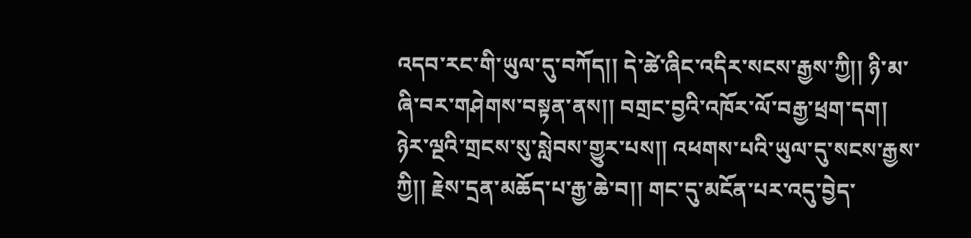འདབ་རང་གི་ཡུལ་དུ་བཀོད།། དེ་ཚེ་ཞིང་འདིར་སངས་རྒྱས་ཀྱི།། ཉི་མ་ཞི་བར་གཤེགས་བསྟན་ནས།། བགྲང་བྱའི་འཁོར་ལོ་བརྒྱ་ཕྲག་དག། ཉེར་ལྔའི་གྲངས་སུ་སླེབས་གྱུར་པས།། འཕགས་པའི་ཡུལ་དུ་སངས་རྒྱས་ཀྱི།། རྗེས་དྲན་མཆོད་པ་རྒྱ་ཆེ་བ།། གང་དུ་མངོན་པར་འདུ་བྱེད་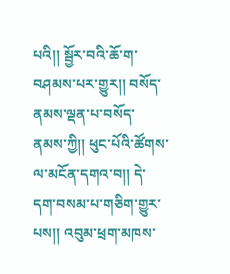པའི།། སྦྱོར་བའི་ཆོ་ག་བཤམས་པར་གྱུར།། བསོད་ནམས་ལྡན་པ་བསོད་ནམས་ཀྱི།། ཕུང་པོའི་ཚོགས་ལ་མངོན་དགའ་བ།། དེ་དག་བསམ་པ་གཅིག་གྱུར་པས།། འབུམ་ཕྲག་མཁས་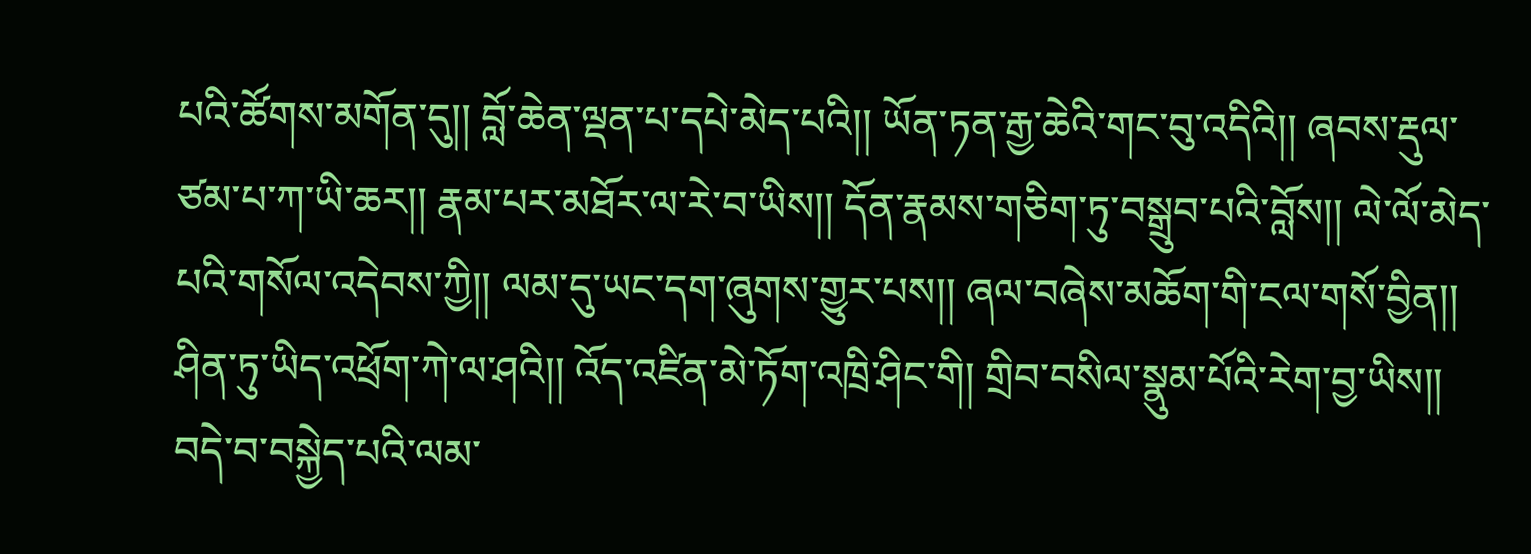པའི་ཚོགས་མགོན་དུ།། བློ་ཆེན་ལྡན་པ་དཔེ་མེད་པའི།། ཡོན་ཏན་རྒྱ་ཆེའི་གང་བུ་འདིའི།། ཞབས་རྡུལ་ཙམ་པ་ཀ་ཡི་ཆར།། རྣམ་པར་མཐོར་ལ་རེ་བ་ཡིས།། དོན་རྣམས་གཅིག་ཏུ་བསྒྲུབ་པའི་བློས།། ལེ་ལོ་མེད་པའི་གསོལ་འདེབས་ཀྱི།། ལམ་དུ་ཡང་དག་ཞུགས་གྱུར་པས།། ཞལ་བཞེས་མཆོག་གི་ངལ་གསོ་བྱིན།། ཤིན་ཏུ་ཡིད་འཕྲོག་ཀེ་ལ་ཤའི།། འོད་འཛིན་མེ་ཏོག་འཁྲི་ཤིང་གི། གྲིབ་བསིལ་སྣུམ་པོའི་རེག་བྱ་ཡིས།། བདེ་བ་བསྐྱེད་པའི་ལམ་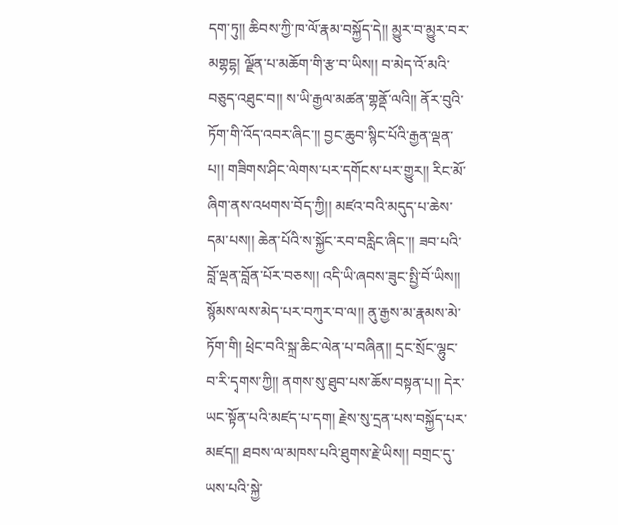དག་ཏུ།། ཆིབས་ཀྱི་ཁ་ལོ་རྣམ་བསྐྱོད་དེ།། མྱུར་བ་མྱུར་བར་མགྷདྷ། ལྗོན་པ་མཆོག་གི་རྩ་བ་ཡིས།། བ་མེད་འོ་མའི་བཅུད་འཐུང་བ།། ས་ཡི་རྒྱལ་མཚན་གྷནྡོ་ལའི།། ནོར་བུའི་ཏོག་གི་འོད་འབར་ཞིང་།། བྱང་ཆུབ་སྙིང་པོའི་རྒྱན་ལྡན་པ།། གཟིགས་ཤིང་ལེགས་པར་དགོངས་པར་གྱུར།། རིང་མོ་ཞིག་ནས་འཕགས་བོད་ཀྱི།། མཛའ་བའི་མདུད་པ་ཆེས་དམ་པས།། ཆེན་པོའི་ས་སྐྱོང་རབ་བརླིང་ཞིང་།། ཟབ་པའི་བློ་ལྡན་བློན་པོར་བཅས།། འདི་ཡི་ཞབས་ཟུང་སྤྱི་བོ་ཡིས།། སྙོམས་ལས་མེད་པར་བཀུར་བ་ལ།། ནུ་རྒྱས་མ་རྣམས་མེ་ཏོག་གི། ཕྲེང་བའི་སྐྲ་ཆིང་ལེན་པ་བཞིན།། དྲང་སྲོང་ལྷུང་བ་རི་དྭགས་ཀྱི།། ནགས་སུ་ཐུབ་པས་ཆོས་བསྟན་པ།། དེར་ཡང་སྟོན་པའི་མཛད་པ་དག། རྗེས་སུ་དྲན་པས་བསྐྱོད་པར་མཛད།། ཐབས་ལ་མཁས་པའི་ཐུགས་རྗེ་ཡིས།། བགྲང་དུ་ཡས་པའི་སྐྱེ་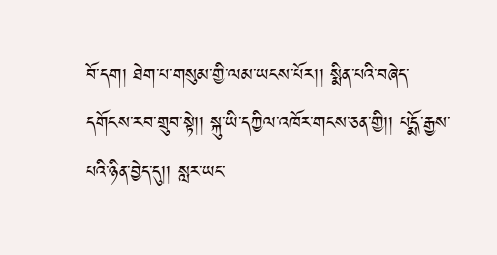བོ་དག། ཐེག་པ་གསུམ་གྱི་ལམ་ཡངས་པོར།། སྨིན་པའི་བཞེད་དགོངས་རབ་གྲུབ་སྟེ།། སྐུ་ཡི་དཀྱིལ་འཁོར་གངས་ཅན་གྱི།། པདྨོ་རྒྱས་པའི་ཉིན་བྱེད་དུ།། སླར་ཡང་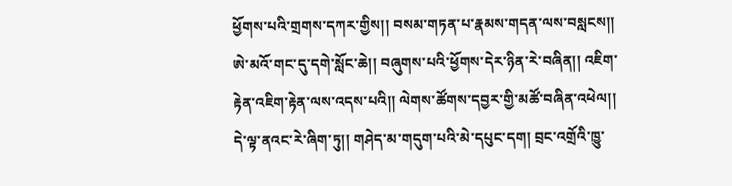ཕྱོགས་པའི་གྲགས་དཀར་གྱིས།། བསམ་གཏན་པ་རྣམས་གདན་ལས་བསླངས།། ཨེ་མའོ་གང་དུ་དགེ་སློང་ཆེ།། བཞུགས་པའི་ཕྱོགས་དེར་ཉིན་རེ་བཞིན།། འཇིག་རྟེན་འཇིག་རྟེན་ལས་འདས་པའི།། ལེགས་ཚོགས་དབྱར་གྱི་མཚོ་བཞིན་འཕེལ།། དེ་ལྟ་ནའང་རེ་ཞིག་ཏུ།། གཤེད་མ་གདུག་པའི་མེ་དཔུང་དག། བྲང་འགྲོའི་ཁྱུ་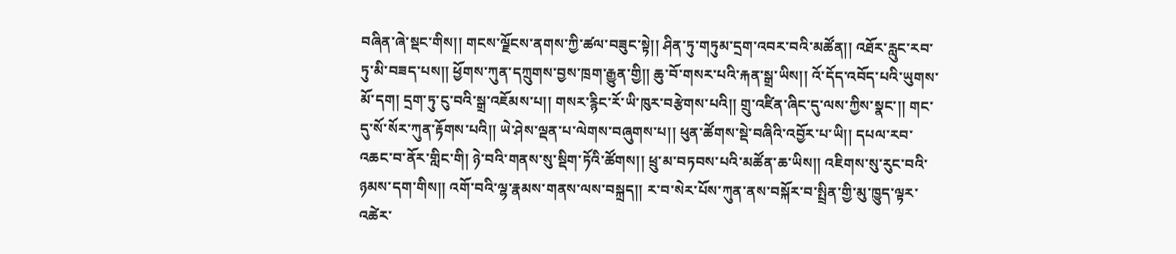བཞིན་ཞེ་སྡང་གིས།། གངས་ལྗོངས་ནགས་ཀྱི་ཚལ་བཟུང་སྟེ།། ཤིན་ཏུ་གཏུམ་དྲག་འབར་བའི་མཚོན།། འཐོར་རླུང་རབ་ཏུ་མི་བཟད་པས།། ཕྱོགས་ཀུན་དཀྲུགས་བྱས་ཁྲག་རྒྱུན་གྱི།། ཆུ་བོ་གསར་པའི་རྐན་སྒྲ་ཡིས།། འོ་དོད་འབོད་པའི་ཡུགས་མོ་དག། དྲག་ཏུ་ངུ་བའི་སྒྲ་འཇོམས་པ།། གསར་རྙིང་རོ་ཡི་ཁུར་བརྩེགས་པའི།། གྲུ་འཛིན་ཞིང་དུ་ལས་ཀྱིས་སྣང་།། གང་དུ་སོ་སོར་ཀུན་རྟོགས་པའི།། ཡེ་ཤེས་ལྡན་པ་ལེགས་བཞུགས་པ།། ཕུན་ཚོགས་སྡེ་བཞིའི་འབྱོར་པ་ཡི།། དཔལ་རབ་འཆང་བ་ནོར་གླིང་གི། ཉེ་བའི་གནས་སུ་སྡིག་ཏོའི་ཚོགས།། ཕྲུ་མ་བཏབས་པའི་མཚོན་ཆ་ཡིས།། འཇིགས་སུ་རུང་བའི་ཉམས་དག་གིས།། འགོ་བའི་ལྷ་རྣམས་གནས་ལས་བསྐྲད།། ར་བ་སེར་པོས་ཀུན་ནས་བསྐོར་བ་སྤྲིན་གྱི་མུ་ཁྱུད་ལྟར་འཚེར་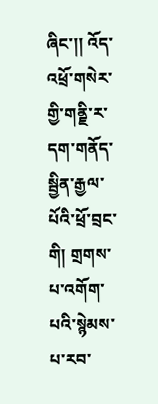ཞིང་།། འོད་འཕྲོ་གསེར་གྱི་གནྗི་ར་དག་གནོད་སྦྱིན་རྒྱལ་པོའི་ཕྲོ་བྲང་གི། གྲགས་པ་འགོག་པའི་སྙེམས་པ་རབ་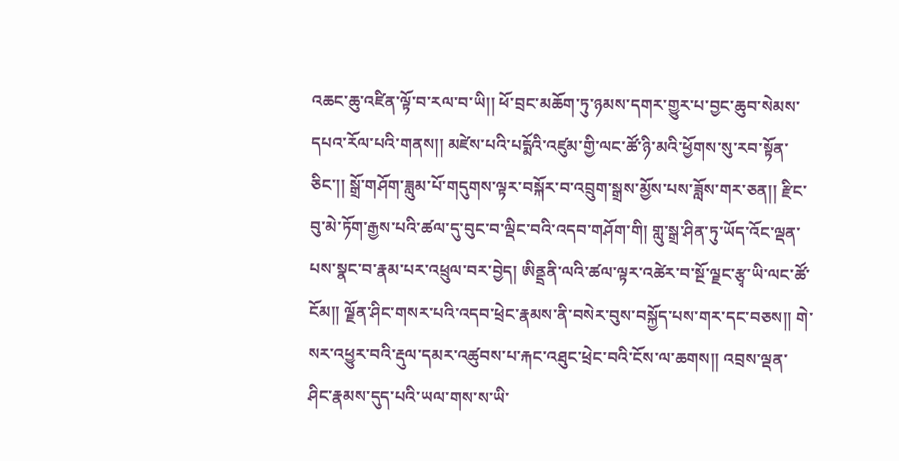འཆང་ཆུ་འཛིན་ལྟོ་བ་རལ་བ་ཡི།། ཕོ་བྲང་མཆོག་ཏུ་ཉམས་དགར་གྱུར་པ་བྱང་ཆུབ་སེམས་དཔའ་རོལ་པའི་གནས།། མཛེས་པའི་པདྨོའི་འཛུམ་གྱི་ལང་ཚོ་ཉི་མའི་ཕྱོགས་སུ་རབ་སྟོན་ཅིང་།། སྒྲོ་གཤོག་ཟླུམ་པོ་གདུགས་ལྟར་བསྐོར་བ་འབྲུག་སྒྲས་མྱོས་པས་ཟློས་གར་ཅན།། རྫིང་བུ་མེ་ཏོག་རྒྱས་པའི་ཚལ་དུ་བུང་བ་ལྡིང་བའི་འདབ་གཤོག་གི། གླུ་སྒྲ་ཤིན་ཏུ་ཡོད་འོང་ལྡན་པས་སྣང་བ་རྣམ་པར་འཕྲུལ་བར་བྱེད། ཨིནྡྲནི་ལའི་ཚལ་ལྟར་འཚེར་བ་སྔོ་ལྗང་རྩྭ་ཡི་ལང་ཚོ་ངོམ།། ལྗོན་ཤིང་གསར་པའི་འདབ་ཕྲེང་རྣམས་ནི་བསེར་བུས་བསྐྱོད་པས་གར་དང་བཅས།། གེ་སར་འཕྱུར་བའི་རྡུལ་དམར་འཚུབས་པ་རྐང་འཐུང་ཕྲེང་བའི་ངོས་ལ་ཆགས།། འབྲས་ལྡན་ཤིང་རྣམས་དུད་པའི་ཡལ་གས་ས་ཡི་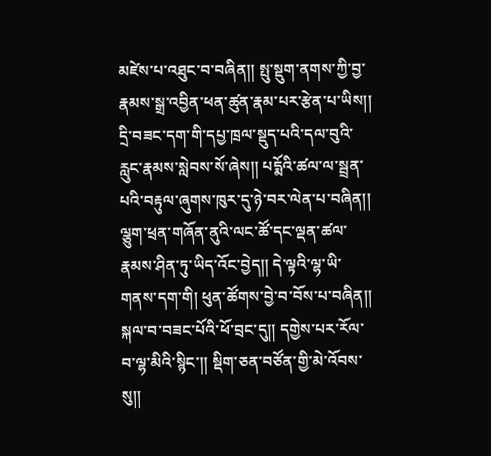མཛེས་པ་འཐུང་བ་བཞིན།། སྤུ་སྡུག་ནགས་ཀྱི་བྱ་རྣམས་སྒྲ་འབྱིན་ཕན་ཚུན་རྣམ་པར་རྩེན་པ་ཡིས།། དྲི་བཟང་དག་གི་དཔྱ་ཁྲལ་སྡུད་པའི་དལ་བུའི་རླུང་རྣམས་སླེབས་སོ་ཞེས།། པདྨོའི་ཚལ་ལ་སྦྲན་པའི་བརྟུལ་ཞུགས་ཁུར་དུ་ཉེ་བར་ལེན་པ་བཞིན།། ལྕུག་ཕྲན་གཞོན་ནུའི་ལང་ཚོ་དང་ལྡན་ཚལ་རྣམས་ཤིན་ཏུ་ཡིད་འོང་བྱེད།། དེ་ལྟའི་ལྷ་ཡི་གནས་དག་གི། ཕུན་ཚོགས་བྱེ་བ་བོས་པ་བཞིན།། སྐལ་བ་བཟང་པོའི་ཕོ་བྲང་དུ།། དགྱེས་པར་རོལ་བ་ལྷ་མིའི་སྙིང་།། སྡིག་ཅན་བཙོན་གྱི་མེ་འོབས་སུ།།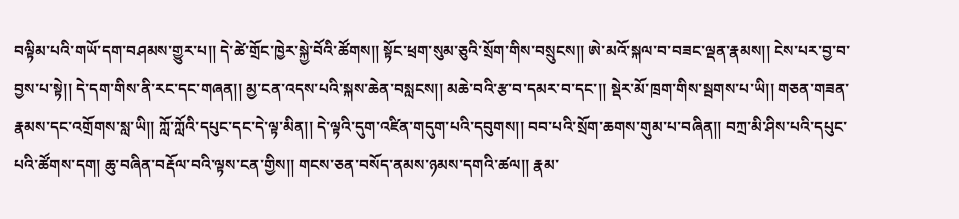བལྟིམ་པའི་གཡོ་དག་བཤམས་གྱུར་པ།། དེ་ཚེ་གྲོང་ཁྱེར་སྐྱེ་བོའི་ཚོགས།། སྟོང་ཕྲག་སུམ་ཅུའི་སྲོག་གིས་བསྲུངས།། ཨེ་མའོ་སྐལ་བ་བཟང་ལྡན་རྣམས།། ངེས་པར་བྱ་བ་བྱས་པ་སྟེ།། དེ་དག་གིས་ནི་རང་དང་གཞན།། མྱ་ངན་འདས་པའི་སྐས་ཆེན་བསླངས།། མཆེ་བའི་རྩ་བ་དམར་བ་དང་།། སྡེར་མོ་ཁྲག་གིས་སྦགས་པ་ཡི།། གཅན་གཟན་རྣམས་དང་འགྲོགས་སླ་ཡི།། ཀློ་ཀློའི་དཔུང་དང་དེ་ལྟ་མིན།། དེ་ལྟའི་དུག་འཛིན་གདུག་པའི་དབུགས།། བབ་པའི་སྲོག་ཆགས་གུམ་པ་བཞིན།། བཀྲ་མི་ཤིས་པའི་དཔུང་པའི་ཚོགས་དག། ཆུ་བཞིན་བརྡོལ་བའི་ལྟས་ངན་གྱིས།། གངས་ཅན་བསོད་ནམས་ཉམས་དགའི་ཚལ།། རྣམ་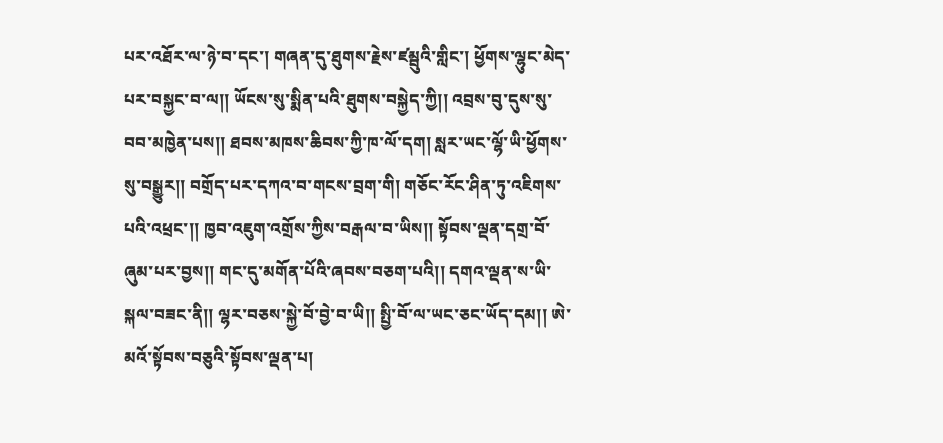པར་འཐོར་ལ་ཉེ་བ་དང་། གཞན་དུ་ཐུགས་རྗེས་ཛམྦུའི་གླིང་། ཕྱོགས་ལྷུང་མེད་པར་བསྐྱང་བ་ལ།། ཡོངས་སུ་སྨིན་པའི་ཐུགས་བསྐྱེད་ཀྱི།། འབྲས་བུ་དུས་སུ་བབ་མཁྱེན་པས།། ཐབས་མཁས་ཆིབས་ཀྱི་ཁ་ལོ་དག། སླར་ཡང་ལྷོ་ཡི་ཕྱོགས་སུ་བསྒྱུར།། བགྲོད་པར་དཀའ་བ་གངས་བྲག་གི། གཅོང་རོང་ཤིན་ཏུ་འཇིགས་པའི་འཕྲང་།། ཁྱབ་འཇུག་འགྲོས་ཀྱིས་བརྒལ་བ་ཡིས།། སྟོབས་ལྡན་དགྲ་བོ་ཞུམ་པར་བྱས།། གང་དུ་མགོན་པོའི་ཞབས་བཅག་པའི།། དགའ་ལྡན་ས་ཡི་སྐལ་བཟང་ནི།། ལྷར་བཅས་སྐྱེ་བོ་བྱེ་བ་ཡི།། སྤྱི་བོ་ལ་ཡང་ཅང་ཡོད་དམ།། ཨེ་མའོ་སྟོབས་བཅུའི་སྟོབས་ལྡན་པ།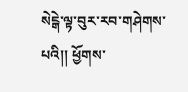སེངྒེ་ལྟ་བུར་རབ་གཤེགས་པའི།། ཕྱོགས་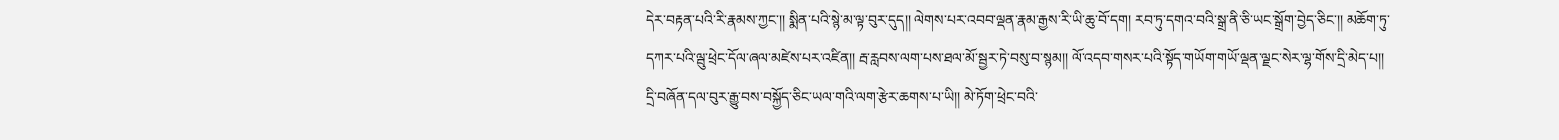དེར་བརྟན་པའི་རི་རྣམས་ཀྱང་།། སྨིན་པའི་སྙེ་མ་ལྟ་བུར་དུད།། ལེགས་པར་འབབ་ལྡན་རྣམ་རྒྱས་རི་ཡི་ཆུ་བོ་དག། རབ་ཏུ་དགའ་བའི་སྒྲ་ནི་ཅི་ཡང་སྒྲོག་བྱེད་ཅིང་།། མཆོག་ཏུ་དཀར་པའི་ལྦུ་ཕྲེང་དོལ་ཞལ་མཛེས་པར་འཛིན།། རྦ་རླབས་ལག་པས་ཐལ་མོ་སྦྱར་ཏེ་བསུ་བ་སྙམ།། ལོ་འདབ་གསར་པའི་སྟོད་གཡོག་གཡོ་ལྡན་ལྗང་སེར་ལྷ་གོས་དྲི་མེད་པ།། དྲི་བཞོན་དལ་བུར་རྒྱུ་བས་བསྐྱོད་ཅིང་ཡལ་གའི་ལག་རྩེར་ཆགས་པ་ཡི།། མེ་ཏོག་ཕྲེང་བའི་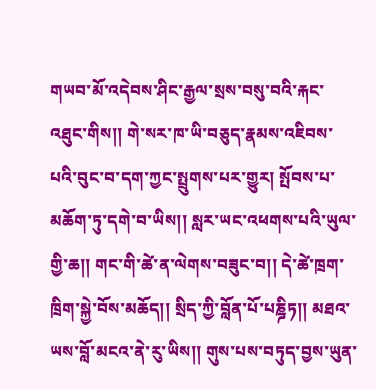གཡབ་མོ་འདེབས་ཤིང་རྒྱལ་སྲས་བསུ་བའི་རྐང་འཐུང་གིས།། གེ་སར་ཁ་ཡི་བཅུད་རྣམས་འཇིབས་པའི་བུང་བ་དག་ཀྱང་སྤྲུགས་པར་གྱུར། སྤོབས་པ་མཆོག་ཏུ་དགེ་བ་ཡིས།། སླར་ཡང་འཕགས་པའི་ཡུལ་གྱི་ཆ།། གང་གི་ཚེ་ན་ལེགས་བཟུང་བ།། དེ་ཚེ་ཁྲག་ཁྲིག་སྐྱེ་བོས་མཆོད།། སྲིད་ཀྱི་བློན་པོ་པཎྜིཏ།། མཐའ་ཡས་བློ་མངའ་ནེ་རུ་ཡིས།། གུས་པས་བཏུད་བྱས་ཡུན་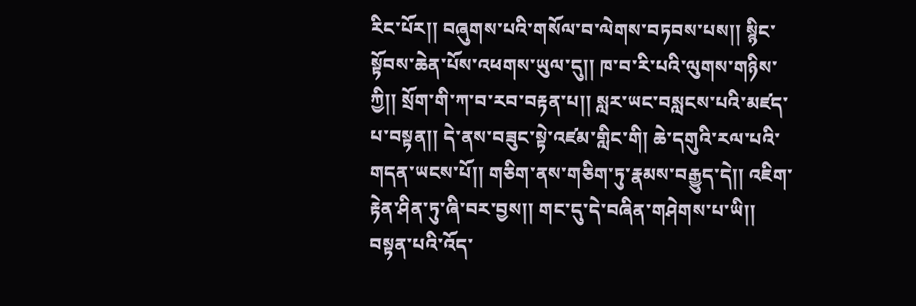རིང་པོར།། བཞུགས་པའི་གསོལ་བ་ལེགས་བཏབས་པས།། སྙིང་སྟོབས་ཆེན་པོས་འཕགས་ཡུལ་དུ།། ཁ་བ་རི་པའི་ལུགས་གཉིས་ཀྱི།། སྲོག་གི་ཀ་བ་རབ་བརྟན་པ།། སླར་ཡང་བསླངས་པའི་མཛད་པ་བསྟན།། དེ་ནས་བཟུང་སྟེ་འཛམ་གླིང་གི། ཆེ་དགུའི་རལ་པའི་གདན་ཡངས་པོ།། གཅིག་ནས་གཅིག་ཏུ་རྣམས་བརྒྱུད་དེ།། འཇིག་རྟེན་ཤིན་ཏུ་ཞི་བར་བྱས།། གང་དུ་དེ་བཞིན་གཤེགས་པ་ཡི།། བསྟན་པའི་འོད་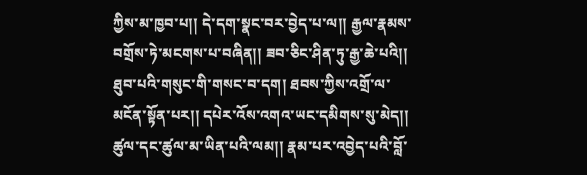ཀྱིས་མ་ཁྱབ་པ།། དེ་དག་སྣང་བར་བྱེད་པ་ལ།། རྒྱལ་རྣམས་བགྲོས་ཏེ་མངགས་པ་བཞིན།། ཟབ་ཅིང་ཤིན་ཏུ་རྒྱ་ཆེ་པའི།། ཐུབ་པའི་གསུང་གི་གསང་བ་དག། ཐབས་ཀྱིས་འགྲོ་ལ་མངོན་སྟོན་པར།། དཔེར་འོས་འགའ་ཡང་དམིགས་སུ་མེད།། ཚུལ་དང་ཚུལ་མ་ཡིན་པའི་ལམ།། རྣམ་པར་འབྱེད་པའི་བློ་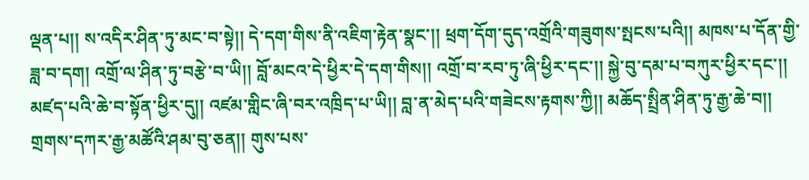ལྡན་པ།། ས་འདིར་ཤིན་ཏུ་མང་བ་སྟེ།། དེ་དག་གིས་ནི་འཇིག་རྟེན་སྣང་།། ཕྲག་དོག་དུད་འགྲོའི་གཟུགས་སྤངས་པའི།། མཁས་པ་དོན་གྱི་ཟླ་བ་དག། འགྲོ་ལ་ཤིན་ཏུ་བརྩེ་བ་ཡི།། བློ་མངའ་དེ་ཕྱིར་དེ་དག་གིས།། འགྲོ་བ་རབ་ཏུ་ཞི་ཕྱིར་དང་།། སྐྱེ་བུ་དམ་པ་བཀུར་ཕྱིར་དང་།། མཛད་པའི་ཆེ་བ་སྟོན་ཕྱིར་དུ།། འཛམ་གླིང་ཞི་བར་འཁྲིད་པ་ཡི།། བླ་ན་མེད་པའི་གཟེངས་རྟགས་ཀྱི།། མཆོད་སྤྲིན་ཤིན་ཏུ་རྒྱ་ཆེ་བ།། གྲགས་དཀར་རྒྱ་མཚོའི་ཤམ་བུ་ཅན།། གུས་པས་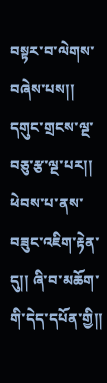བསྟར་བ་ལེགས་བཞེས་པས།། དགུང་གྲངས་ལྔ་བཅུ་རྩ་ལྔ་པར།། ཕེབས་པ་ནས་བཟུང་འཇིག་རྟེན་དུ།། ཞི་བ་མཆོག་གི་དེད་དཔོན་གྱི།།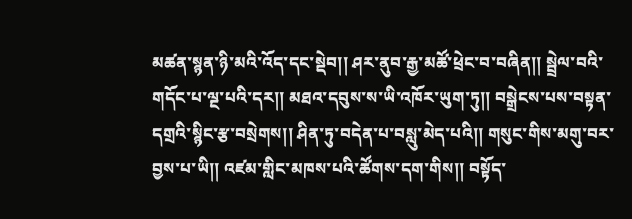མཚན་སྙན་ཉི་མའི་འོད་དང་སྡེབ།། ཤར་ནུབ་རྒྱ་མཚོ་ཕྲེང་བ་བཞིན།། སྦྲེལ་བའི་གདོང་པ་ལྔ་པའི་དར།། མཐའ་དབུས་ས་ཡི་འཁོར་ཡུག་ཏུ།། བསྒྲེངས་པས་བསྟན་དགྲའི་སྙིང་རྩ་བསྲེགས།། ཤིན་ཏུ་བདེན་པ་བསླུ་མེད་པའི།། གསུང་གིས་མགུ་བར་བྱས་པ་ཡི།། འཛམ་གླིང་མཁས་པའི་ཚོགས་དག་གིས།། བསྟོད་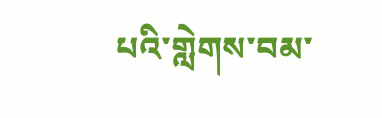པའི་གླེགས་བམ་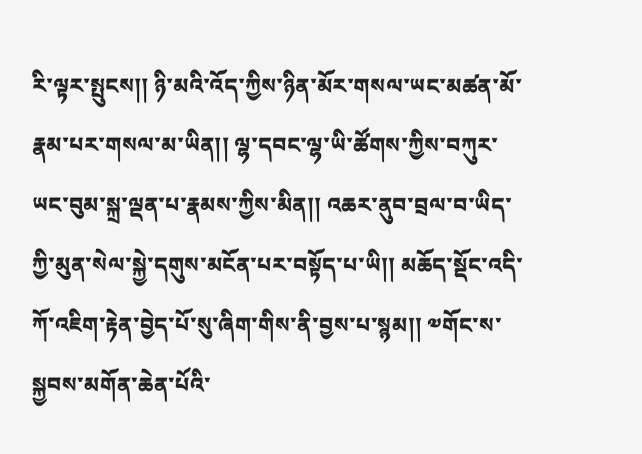རི་ལྟར་སྤུངས།། ཉི་མའི་འོད་ཀྱིས་ཉིན་མོར་གསལ་ཡང་མཚན་མོ་རྣམ་པར་གསལ་མ་ཡིན།། ལྷ་དབང་ལྷ་ཡི་ཚོགས་ཀྱིས་བཀུར་ཡང་བུམ་སྐྲ་ལྡན་པ་རྣམས་ཀྱིས་མིན།། འཆར་ནུབ་བྲལ་བ་ཡིད་ཀྱི་མུན་སེལ་སྐྱེ་དགུས་མངོན་པར་བསྟོད་པ་ཡི།། མཆོད་སྡོང་འདི་ཀོ་འཇིག་རྟེན་བྱེད་པོ་སུ་ཞིག་གིས་ནི་བྱས་པ་སྙམ།། ༧གོང་ས་སྐྱབས་མགོན་ཆེན་པོའི་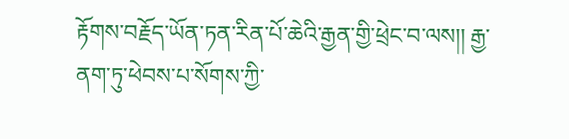རྟོགས་བརྗོད་ཡོན་ཏན་རིན་པོ་ཆེའི་རྒྱན་གྱི་ཕྲེང་བ་ལས།། རྒྱ་ནག་ཏུ་ཕེབས་པ་སོགས་ཀྱི་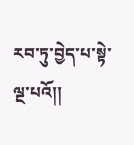རབ་ཏུ་བྱེད་པ་སྟེ་ལྔ་པའོ།།